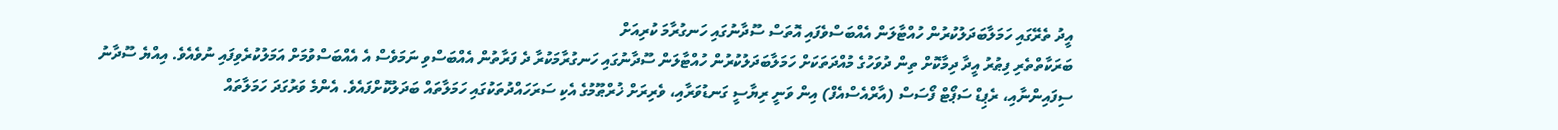އީދު ތެރޭގައި ހަމަލާބަދަލުކުރުން ހުއްޓާލަން އެއްބަސްވެފައި އޮތަސް ސޫދާނުގައި ހަނގުރާމަ ކުރިއަށް
ބަރަކާތްތެރި ފިޠުރު އީދާ ދިމާކޮށް ތިން ދުވަހުގެ މުއްދަތަކަށް ހަމަލާބަދަލުކުރުން ހުއްޓާލަން ސޫދާނުގައި ހަނގުރާމަކުރާ ދެ ފަރާތުން އެއްބަސްވި ނަމަވެސް އެ އެއްބަސްވުމަށް އަމަލުކުރެވިފައި ނުވެއެވެ. އިއްޔެ ސޫދާނު ސިފައިންނާއި، ރެޕިޑް ސަޕޯޓް ފޯސަސް (އާރްއެސްއެފް) އިން ވަނީ ރިޔާސީ ގަނޑުވަރާއި، ވެރިރަށް ޚުރްޠޫމުގެ އެކި ސަރަހައްދުތަކުގައި ހަމަލާތައް ބަދަލުކޮށްފައެވެ. އެންމެ ވަރުގަދަ ހަމަލާތައް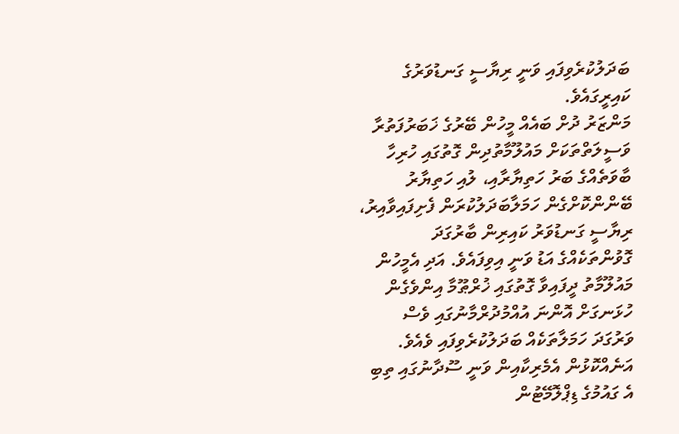ބަދަލުކުރެވިފައި ވަނީ ރިޔާސީ ގަނޑުވަރުގެ ކައިރީގައެވެ.
މަންޒަރު ދުށް ބައެއް މީހުން ބޭރުގެ ޚަބަރުފަތުރާ ވަސީލަތްތަކަށް މައުލޫމާތުދިން ގޮތުގައި ހުރިހާ ބާވަތެއްގެ ބަރު ހަތިޔާރާއި، ލުއި ހަތިޔާރު ބޭންންކޮށްގެން ހަމަލާބަދަލުކުރަން ފެށިފައިވާއިރު، ރިޔާސީ ގަނޑުވަރު ކައިރިން ބާރުގަދަ ގޮވުންތަކެއްގެ އަޑު ވަނީ އިވިފައެވެ. އަދި އެމީހުން މައުލޫމާތު ދީފައިވާ ގޮތުގައި ޚުރްޠޫމާ އިންވެގެން ހުޅަނގަށް އޮންނަ އުއްމުދުރްމާނުގައި ވެސް ވަރުގަދަ ހަމަލާތަކެއް ބަދަލުކުރެވިފައި ވެއެވެ.
އަނެއްކޮޅުން އެމެރިކާއިން ވަނީ ސޫދާނުގައި ތިބި އެ ގައުމުގެ ޑިޕްލޮމޭޓުން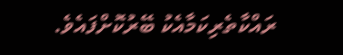ރައްކާތެރިކަމާއެކު ބޭރުކޮށްފައެވެ.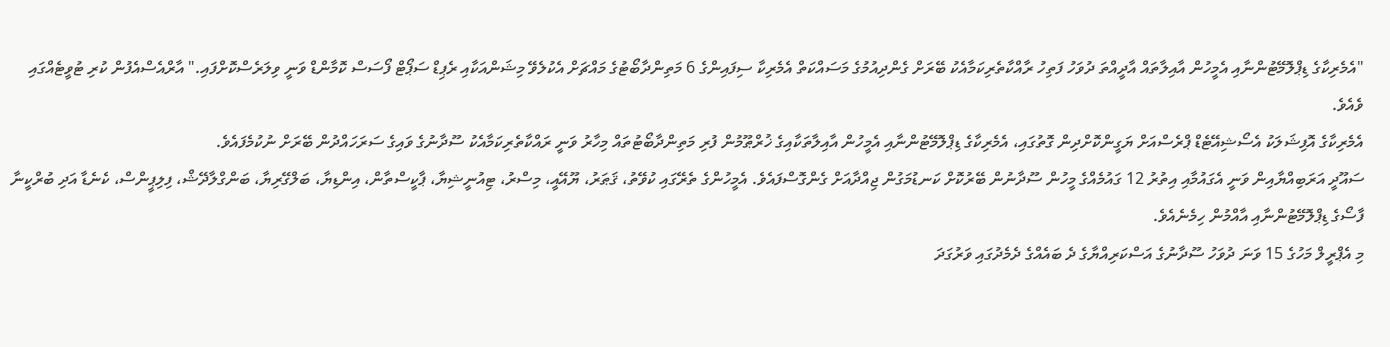"އެމެރިކާގެ ޑިޕްލޮމޭޓުންނާއި އެމީހުން އާއިލާތައް އާދީއްތަ ދުވަހު ފަތިހު ރާއްކާތެރިކަމާއެކު ބޭރަށް ގެންދިއުމުގެ މަސައްކަތް އެމެރިކާ ސިފައިންގެ 6 މަތިންދާބޯޓުގެ މައްޗަށް އެކުލެވޭ މިޝަންއަކާއި ރެޕިޑް ސަޕޯޓް ފޯސަސް ކޮމާންޑް ވަނީ ވިލަރެސްކޮށްފައި." އާރްއެސްއެފުން ކުރި ޓުވީޓެއްގައި ވެއެވެ.
އެމެރިކާގެ އޮފިޝަލަކު އެސޯޝިއޭޓެޑް ޕްރެސްއަށް ޔަގީންކޮށްދިން ގޮތުގައި، އެމެރިކާގެ ޑިޕްލޮމޭޓުންނާއި އެމީހުން އާއިލާތަކާއިގެ ޚުރްޠޫމުން ފުރި މަތިންދާބޯޓުތައް މިހާރު ވަނީ ރައްކާތެރިކަމާއެކު ސޫދާނުގެ ވައިގެ ސަރަހައްދުން ބޭރަށް ނުކުމެފައެވެ.
ސައޫދީ އަރަބިއްޔާއިން ވަނީ އެގައުމާއި އިތުރު 12 ގައުމެއްގެ މީހުން ސޫދާނުން ބޭރުކޮށް ކަނޑުމަގުން ޖިއްދާއަށް ގެންގޮސްފައެވެ. އެމީހުންގެ ތެރޭގައި ކުވޭތު، ޤަޠަރު، ޔޫއޭއީ، މިސްރު، ޓިއުނީޝިޔާ، ޕާކީސްތާން، އިންޑިޔާ، ބަލްގޭރިޔާ، ބަންގްލާދޭޝް، ފިލިޕީންސް، ކެނެޑާ އަދި ބުރްކީނާ ފާސޯގެ ޑިޕްލޮމޭޓުންނާއި އާއްމުން ހިމެނެއެވެ.
މި އެޕްރީލް މަހުގެ 15 ވަނަ ދުވަހު ސޫދާނުގެ އަސްކަރިއްޔާގެ ދެ ބައެއްގެ ދެމެދުގައި ވަރުގަދަ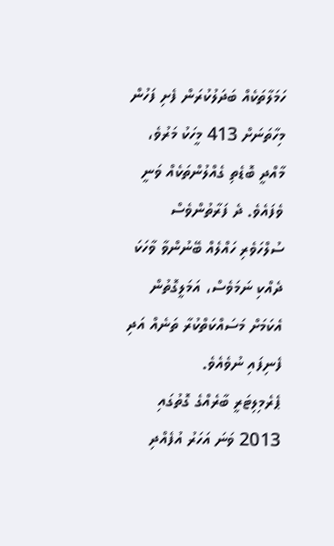ހަމަލާތަކެއް ބަދަލުކުރަން ފެށި ފަހުން މިހާތަނަށް 413 މީހަކު މަރުވެ، މާއްދީ ބޮޑެތި ގެއްލުންތަކެއް ވަނީ ވެފައެވެ. ދެ ފަރާތުންވެސް ސުލްހަވެރި ހައްލެއް ބޭނުންވާ ވާހަކަ ދެއްކި ނަމަވެސް، އަމަލީގޮތުން އެކަމަށް މަސައްކަތްކުރާ ތަނެއް އަދި ފެނިފައި ނުވެއެވެ.
ޕެރެމިލިޓަރީ ބާރެއްގެ ގޮތުގައި 2013 ވަނަ އަހަރު އުފެއްދި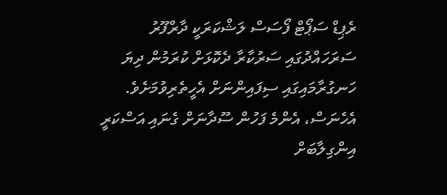ރެޕިޑް ސަޕޯޓް ފޯސަސް ލަޝްކަރަކީ ދާރްފޫރު ސަރަހައްދުގައި ސަރުކާރާ ދެކޮޅަށް ކުރަމުން ދިޔަ ހަނގުރާމައިގައި ސިފައިންނަށް އެހީތެރިވުމަށެވެ. އެހެނަސް، އެންމެ ފަހުން ސޫދާނަށް ގެނައި އަސްކަރީ އިންގިލާބަށް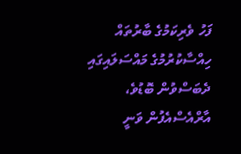ފަހު ވެރިކަމުގެ ބާރުތައް ހިއްސާކުރުމުގެ މައްސަލައިގައި ދެބަސްވުން ބޮޑުވެ، އާރްއެސްއެފުން ވަނީ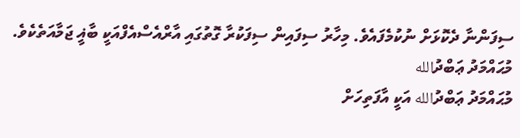ސިފަންނާ ދެކޮޅަށް ނުކުމެފައެވެ. މިހާރު ސިފައިން ސިފަކުރާ ގޮތުގައި އާރްއެސްއެފްއަކީ ބާޣީ ޖަމާއަތެކެވެ.
މުޙައްމަދު ޢަބްދުالله
މުޙައްމަދު ޢަބްދުالله އަކީ އާފަތިހަށް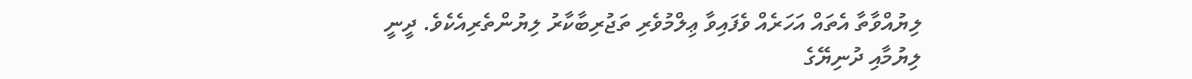ލިޔުއްވާތާ އެތައް އަހަރެއް ވެފައިވާ ޢިލްމުވެރި ތަޖުރިބާކާރު ލިޔުންތެރިއެކެވެ. ދީނީ ލިޔުމާއި ދުނިޔޭގެ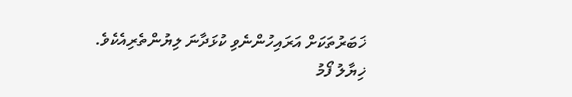ޚަބަރުތަކަށް އަރައިހުންނެވި ކުޅަދާނަ ލިޔުންތެރިއެކެވެ.
ޚިޔާލު ފޯމު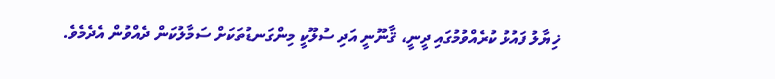ޚިޔާލު ފައުޅު ކުރެއްވުމުގައި ދީނީ، ޤާނޫނީ އަދި ސުލޫކީ މިންގަނޑުތަކަށް ސަމާލުކަން ދެއްވުން އެދެމެވެ.